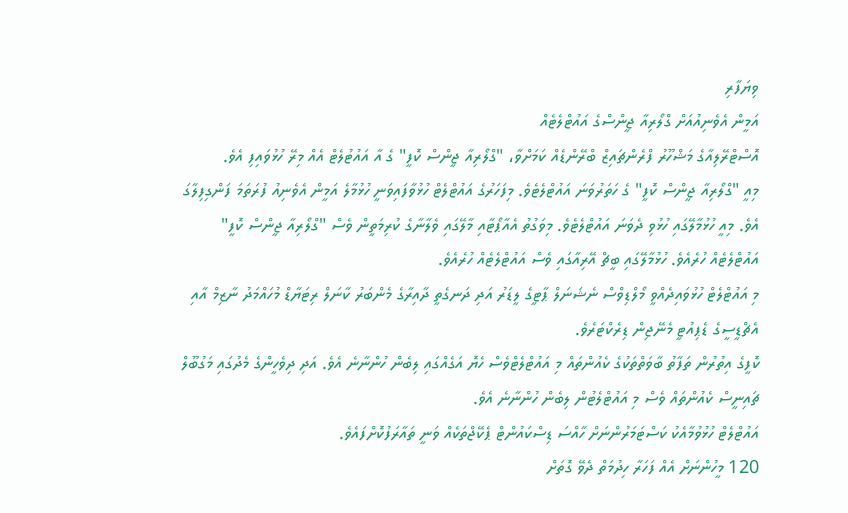ވިޔަފާރި
އަމީން އެވެނިއުއަށް ގްލޯރިއާ ޖީންސްގެ އައުޓްލެޓެއް
އޮސްޓްރޭލިއާގެ މަޝްހޫރު ފްރެންޗައިޒް ބްރޭންޑެއް ކަމަށްވާ، "ގްލޯރިއާ ޖީންސް ކޮފީ" ގެ އާ އައުޓުލެޓް އެއް މިރޭ ހުޅުވައިފި އެވެ.
މިއީ "ގްލޯރިއާ ޖީންސް ކޮފީ" ގެ ހަތަރުވަނަ އައުޓްލެޓެވެ. މިފަހަރުގެ އައުޓްލެޓް ހުޅުވާފައިވަނީ ހުޅުމާލެ އަމީން އެވެނިއު ފުރަތަމަ ފަންގިފިލާގަ އެވެ. މިއީ ހުޅުމާލޭގައި ހުޅުވި ދެވަނަ އައުޓްލެޓެވެ. މިވަގުތު އެއާޕޯޓާއި މާލޭގައި ވެލާނާގެ ކުރިމަތީން ވެސް "ގްލޯރިއާ ޖީންސް ކޮފީ" އައުޓްލެޓެއް ހުރެއެވެ. ހުޅުމާލޭގައި ބީޗް އޭރިއާގައި ވެސް އައުޓްލެޓެއް ހުރެއެވެ.
މި އައުޓްލެޓް ހުޅުވައިދެއްވީ މޯލްޑިވްސް ނެޝަނަލް ޕާޓީގެ ލީޑަރު އަދި ދަނގެތީ ދާއިރާގެ މެންބަރު ކާނަލް ރިޓަޔާޑް މުހައްމަދު ނާޒިމް އާއި އެޗްޑީސީގެ ޑެޕިއުޓީ މެނޭޖިން ޑިރެކްޓަރެވެ.
ކޮފީގެ އިތުރުން ތަފާތު ބާވަތްތަކުގެ ކެއުންތައް މި އައުޓްލެޓްވެސް ހެޔޮ އަގެއްގައި ލިބެން ހުންނާނެ އެވެ. އަދި ދިވެހީންގެ މެދުގައި މަގުބޫލް ޗައިނީސް ކެއުންތައް ވެސް މި އައުޓްލެޓުން ލިބެން ހުންނާނެ އެވެ.
އައުޓްލެޓް ހުޅުވުމާއެކު ކަސްޓަމަރުންނަށް ހާއްސަ ޑިސްކައުންޓް ޕެކޭޖްތަކެއް ވަނީ ތައާރަފުކޮށްފައެވެ.
120 މީހުންނަށް އެއް ފަހަރާ ހިދުމަތް ދެވޭ ގޮތަށް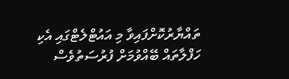ތައްޔާރުކޮށްފައިވާ މި އައުޓްލެޓްގައި އެކި ހަފްލާތައް ބޭއްވުމަށް ފުރުސަތުވެސް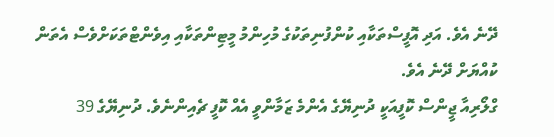ދޭނެ އެވެ. އަދި އޮފީސްތަކާއި ކުންފުނިތަކުގެ މުހިންމު މީޓިންތަކާއި އިވެންޓްތަކަށްވެސް އެތަން ކުއްޔަށް ދޭނެ އެވެ.
ގްލޯރިއާ ޖީންސް ކޮފީއަކީ ދުނިޔޭގެ އެންމެ ޒަމާންވީ އެއް ކޮފީ ޗެއިންނެވެ. ދުނިޔޭގެ 39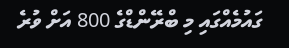ގައުމެއްގައި މި ބްރޭންޑްގެ 800 އަށް ވުރެ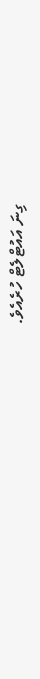ގިނަ އައުޓްލެޓް ހުރެއެވެ.